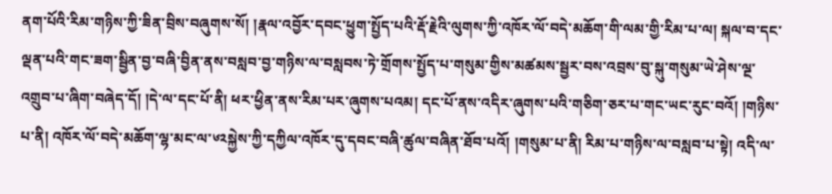ནག་པོའི་རིམ་གཉིས་ཀྱི་ཟིན་བྲིས་བཞུགས་སོ། །རྣལ་འབྱོར་དབང་ཕྱུག་སྤྱོད་པའི་རྡོ་རྗེའི་ལུགས་ཀྱི་འཁོར་ལོ་བདེ་མཆོག་གི་ལམ་གྱི་རིམ་པ་ལ། སྐལ་བ་དང་ལྡན་པའི་གང་ཟག་སྦྱིན་བྱ་བཞི་བྱིན་ནས་བསླབ་བྱ་གཉིས་ལ་བསླབས་ཏེ་གྲོགས་སྤྱོད་པ་གསུམ་གྱིས་མཚམས་སྦྱར་བས་འབྲས་བུ་སྐུ་གསུམ་ཡེ་ཤེས་ལྔ་འགྲུབ་པ་ཞིག་བཞེད་དོ། །དེ་ལ་དང་པོ་ནི། ཕར་ཕྱིན་ནས་རིམ་པར་ཞུགས་པའམ། དང་པོ་ནས་འདིར་ཞུགས་པའི་གཅིག་ཅར་པ་གང་ཡང་རུང་བའོ། །གཉིས་པ་ནི། འཁོར་ལོ་བདེ་མཆོག་ལྷ་མང་ལ་༦༢སྐྱེས་ཀྱི་དཀྱིལ་འཁོར་དུ་དབང་བཞི་ཚུལ་བཞིན་ཐོབ་པའོ། །གསུམ་པ་ནི། རིམ་པ་གཉིས་ལ་བསླབ་པ་སྟེ། འདི་ལ་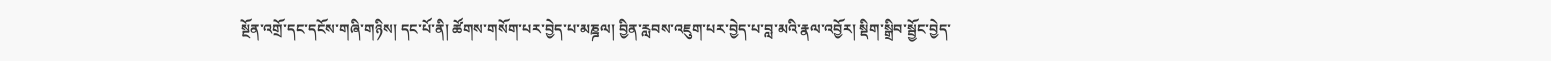སྔོན་འགྲོ་དང་དངོས་གཞི་གཉིས། དང་པོ་ནི། ཚོགས་གསོག་པར་བྱེད་པ་མཎྜལ། བྱིན་རླབས་འཇུག་པར་བྱེད་པ་བླ་མའི་རྣལ་འབྱོར། སྡིག་སྒྲིབ་སྦྱོང་བྱེད་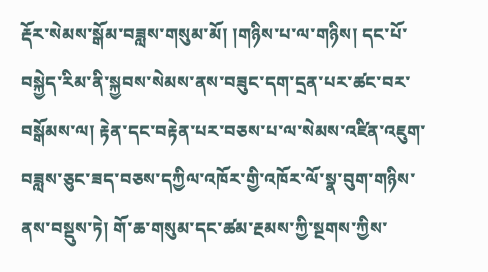རྡོར་སེམས་སྒོམ་བཟླས་གསུམ་མོ། །གཉིས་པ་ལ་གཉིས། དང་པོ་བསྐྱེད་རིམ་ནི་སྐྱབས་སེམས་ནས་བཟུང་དག་དྲན་པར་ཚང་བར་བསྒོམས་ལ། རྟེན་དང་བརྟེན་པར་བཅས་པ་ལ་སེམས་འཛིན་འཇུག་བཟླས་ཅུང་ཟད་བཅས་དཀྱིལ་འཁོར་གྱི་འཁོར་ལོ་སྣ་བུག་གཉིས་ནས་བསྡུས་ཏེ། གོ་ཆ་གསུམ་དང་ཚམ་རྔམས་ཀྱི་སྔགས་ཀྱིས་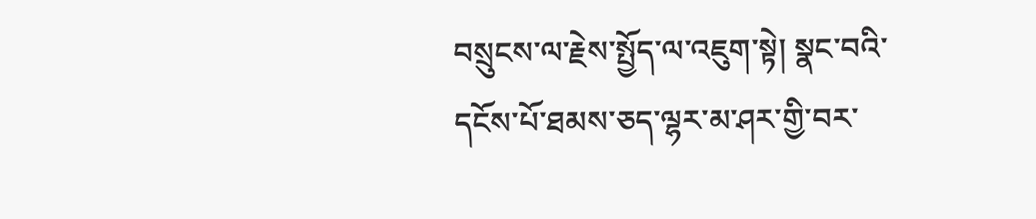བསྲུངས་ལ་རྗེས་སྤྱོད་ལ་འཇུག་སྟེ། སྣང་བའི་དངོས་པོ་ཐམས་ཅད་ལྷར་མ་ཤར་གྱི་བར་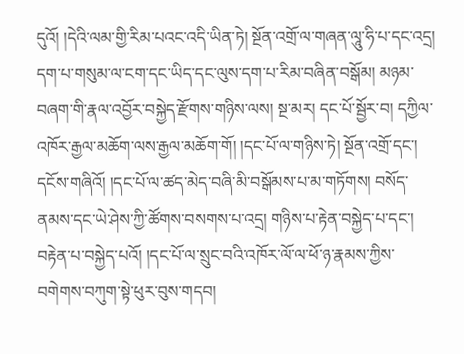དུའོ། །དེའི་ལམ་གྱི་རིམ་པའང་འདི་ཡིན་ཏེ། སྔོན་འགྲོ་ལ་གཞན་ལཱུ་ཧི་པ་དང་འདྲ། དག་པ་གསུམ་ལ་ངག་དང་ཡིད་དང་ལུས་དག་པ་རིམ་བཞིན་བསྒོམ། མཉམ་བཞག་གི་རྣལ་འབྱོར་བསྐྱེད་རྫོགས་གཉིས་ལས། སྔ་མར། དང་པོ་སྦྱོར་བ། དཀྱིལ་འཁོར་རྒྱལ་མཆོག་ལས་རྒྱལ་མཆོག་གོ། །དང་པོ་ལ་གཉིས་ཏེ། སྔོན་འགྲོ་དང་། དངོས་གཞིའོ། །དང་པོ་ལ་ཚད་མེད་བཞི་མི་བསྒོམས་པ་མ་གཏོགས། བསོད་ནམས་དང་ཡེ་ཤེས་ཀྱི་ཚོགས་བསགས་པ་འདྲ། གཉིས་པ་རྟེན་བསྐྱེད་པ་དང་། བརྟེན་པ་བསྐྱེད་པའོ། །དང་པོ་ལ་སྲུང་བའི་འཁོར་ལོ་ལ་ཕོ་ཉ་རྣམས་ཀྱིས་བགེགས་བཀུག་སྟེ་ཕུར་བུས་གདབ།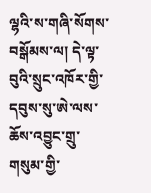ལྷའི་ས་གཞི་སོགས་བསྒོམས་ལ། དེ་ལྟ་བུའི་སྲུང་འཁོར་གྱི་དབུས་སུ་ཨེ་ལས་ཆོས་འབྱུང་གྲུ་གསུམ་གྱི་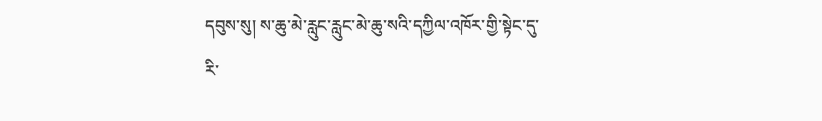དབུས་སུ། ས་ཆུ་མེ་རླུང་རླུང་མེ་ཆུ་སའི་དཀྱིལ་འཁོར་གྱི་སྟེང་དུ་རི་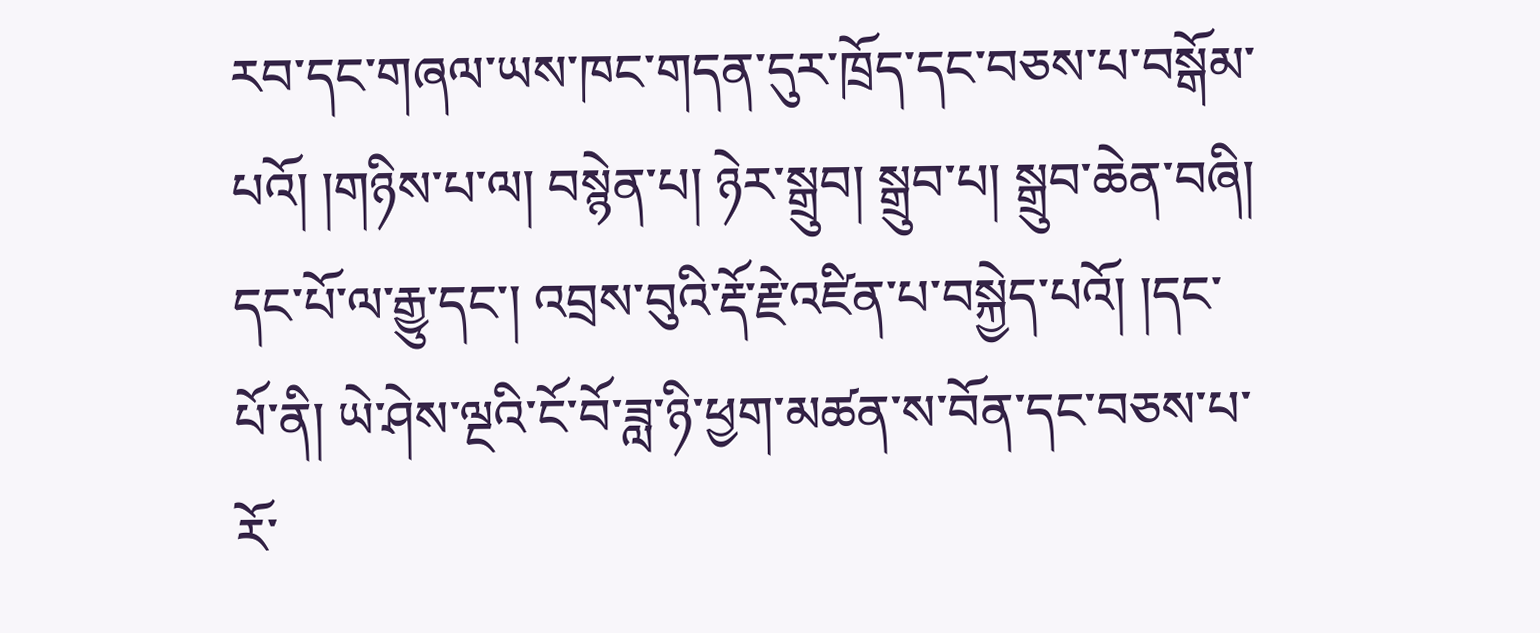རབ་དང་གཞལ་ཡས་ཁང་གདན་དུར་ཁྲོད་དང་བཅས་པ་བསྒོམ་པའོ། །གཉིས་པ་ལ། བསྙེན་པ། ཉེར་སྒྲུབ། སྒྲུབ་པ། སྒྲུབ་ཆེན་བཞི། དང་པོ་ལ་རྒྱུ་དང་། འབྲས་བུའི་རྡོ་རྗེ་འཛིན་པ་བསྐྱེད་པའོ། །དང་པོ་ནི། ཡེ་ཤེས་ལྔའི་ངོ་བོ་ཟླ་ཉི་ཕྱག་མཚན་ས་བོན་དང་བཅས་པ་རོ་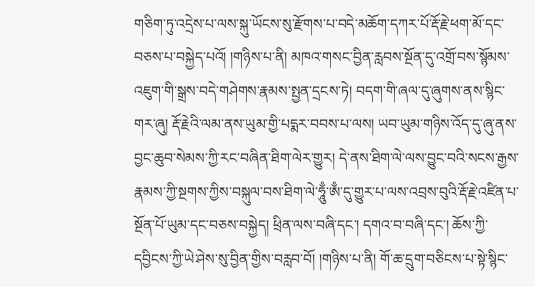གཅིག་ཏུ་འདྲེས་པ་ལས་སྐུ་ཡོངས་སུ་རྫོགས་པ་བདེ་མཆོག་དཀར་པོ་རྡོ་རྗེ་ཕག་མོ་དང་བཅས་པ་བསྐྱེད་པའོ། །གཉིས་པ་ནི། མཁའ་གསང་བྱིན་རླབས་སྔོན་དུ་འགྲོ་བས་སྙོམས་འཇུག་གི་སྒྲས་བདེ་གཤེགས་རྣམས་སྤྱན་དྲངས་ཏེ། བདག་གི་ཞལ་དུ་ཞུགས་ནས་སྙིང་གར་ཞུ། རྡོ་རྗེའི་ལམ་ནས་ཡུམ་གྱི་པདྨར་བབས་པ་ལས། ཡབ་ཡུམ་གཉིས་འོད་དུ་ཞུ་ནས་བྱང་ཆུབ་སེམས་ཀྱི་རང་བཞིན་ཐིག་ལེར་གྱུར། དེ་ནས་ཐིག་ལེ་ལས་བྱུང་བའི་སངས་རྒྱས་རྣམས་ཀྱི་སྔགས་ཀྱིས་བསྐུལ་བས་ཐིག་ལེ་ཧཱུྃ་ཨྃ་དུ་གྱུར་པ་ལས་འབྲས་བུའི་རྡོ་རྗེ་འཛིན་པ་སྔོན་པོ་ཡུམ་དང་བཅས་བསྐྱེད། ཕྲིན་ལས་བཞི་དང་། དགའ་བ་བཞི་དང་། ཆོས་ཀྱི་དབྱིངས་ཀྱི་ཡེ་ཤེས་སུ་བྱིན་གྱིས་བརླབ་བོ། །གཉིས་པ་ནི། གོ་ཆ་དྲུག་བཅིངས་པ་སྟེ་སྙིང་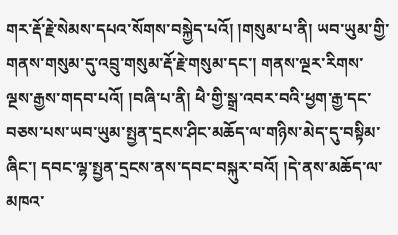གར་རྡོ་རྗེ་སེམས་དཔའ་སོགས་བསྐྱེད་པའོ། །གསུམ་པ་ནི། ཡབ་ཡུམ་གྱི་གནས་གསུམ་དུ་འབྲུ་གསུམ་རྡོ་རྗེ་གསུམ་དང་། གནས་ལྔར་རིགས་ལྔས་རྒྱས་གདབ་པའོ། །བཞི་པ་ནི། ཕཻ་གྱི་སྒྲ་འབར་བའི་ཕྱག་རྒྱ་དང་བཅས་པས་ཡབ་ཡུམ་སྤྱན་དྲངས་ཤིང་མཆོད་ལ་གཉིས་མེད་དུ་བསྟིམ་ཞིང་། དབང་ལྷ་སྤྱན་དྲངས་ནས་དབང་བསྐུར་བའོ། །དེ་ནས་མཆོད་ལ་མཁའ་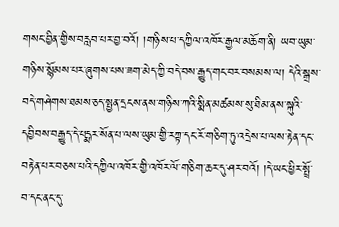གསང་བྱིན་གྱིས་བརླབ་པར་བྱ་བའོ། །གཉིས་པ་དཀྱིལ་འཁོར་རྒྱལ་མཆོག་ནི། ཡབ་ཡུམ་གཉིས་སྙོམས་པར་ཞུགས་པས་ཟག་མེད་ཀྱི་བདེ་བས་རྒྱུད་གང་བར་བསམས་ལ། དེའི་སྒྲས་བདེ་གཤེགས་ཐམས་ཅད་སྤྱན་དྲངས་ནས་གཉིས་ཀའི་སྨིན་མཚམས་སུ་ཐིམ་ནས་སྐུའི་དབྱིབས་བརྒྱུད་དེ་པདྨར་སོན་པ་ལས་ཡུམ་གྱི་རཀྟ་དང་རོ་གཅིག་ཏུ་འདྲེས་པ་ལས་རྟེན་དང་བརྟེན་པར་བཅས་པའི་དཀྱིལ་འཁོར་གྱི་འཁོར་ལོ་གཅིག་ཆར་དུ་ཤར་བའོ། །དེ་ཡང་ཕྱིར་སྤྲོ་བ་དང་ནང་དུ་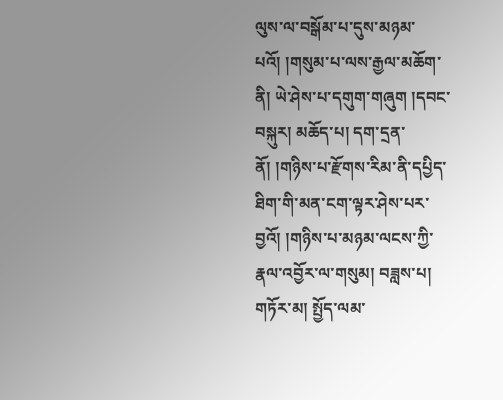ལུས་ལ་བསྒོམ་པ་དུས་མཉམ་པའོ། །གསུམ་པ་ལས་རྒྱལ་མཆོག་ནི། ཡེ་ཤེས་པ་དགུག་གཞུག །དབང་བསྐུར། མཆོད་པ། དག་དྲན་ནོ། །གཉིས་པ་རྫོགས་རིམ་ནི་དཔྱིད་ཐིག་གི་མན་ངག་ལྟར་ཤེས་པར་བྱའོ། །གཉིས་པ་མཉམ་ལངས་ཀྱི་རྣལ་འབྱོར་ལ་གསུམ། བཟླས་པ། གཏོར་མ། སྤྱོད་ལམ་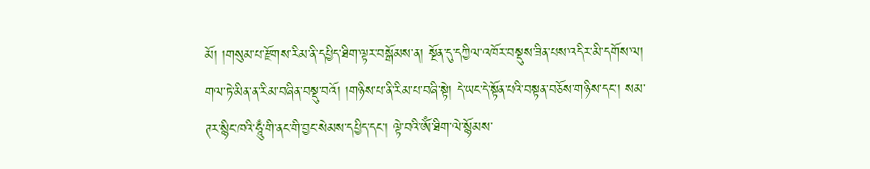མོ། །གསུམ་པ་རྫོགས་རིམ་ནི་དཔྱིད་ཐིག་ལྟར་བསྒོམས་ན། སྔོན་དུ་དཀྱིལ་འཁོར་བསྡུས་ཟིན་པས་འདིར་མི་དགོས་ལ། གལ་ཏེ་མིན་ན་རིམ་བཞིན་བསྡུ་བའོ། །གཉིས་པ་ནི་རིམ་པ་བཞི་སྟེ། དེ་ཡང་དེ་སྟོན་པའི་བསྟན་བཅོས་གཉིས་དང་། སམ་ཊར་སྙིང་ཁའི་ཧཱུྃ་གི་ནང་གི་བྱང་སེམས་དཔྱིད་དང་། ལྟེ་བའི་ཨོཾ་ཐིག་ལེ་སྙོམས་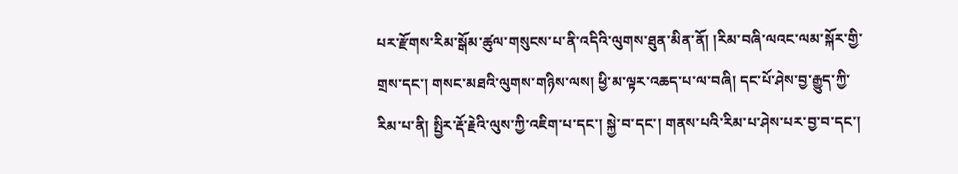པར་རྫོགས་རིམ་སྒོམ་ཚུལ་གསུངས་པ་ནི་འདིའི་ལུགས་ཐུན་མིན་ནོ། །རིམ་བཞི་ལའང་ལམ་སྐོར་གྱི་གྲས་དང་། གསང་མཐའི་ལུགས་གཉིས་ལས། ཕྱི་མ་ལྟར་འཆད་པ་ལ་བཞི། དང་པོ་ཤེས་བྱ་རྒྱུད་ཀྱི་རིམ་པ་ནི། སྤྱིར་རྡོ་རྗེའི་ལུས་ཀྱི་འཇིག་པ་དང་། སྐྱེ་བ་དང་། གནས་པའི་རིམ་པ་ཤེས་པར་བྱ་བ་དང་།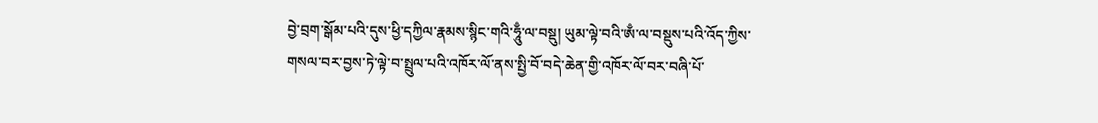བྱེ་བྲག་སྒོམ་པའི་དུས་ཕྱི་དཀྱིལ་རྣམས་སྙིང་གའི་ཧཱུྃ་ལ་བསྡུ། ཡུམ་ལྟེ་བའི་ཨྃ་ལ་བསྡུས་པའི་འོད་ཀྱིས་གསལ་བར་བྱས་ཏེ་ལྟེ་བ་སྤྲུལ་པའི་འཁོར་ལོ་ནས་སྤྱི་བོ་བདེ་ཆེན་གྱི་འཁོར་ལོ་བར་བཞི་པོ་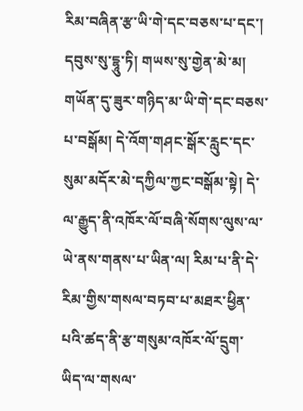རིམ་བཞིན་རྩ་ཡི་གེ་དང་བཅས་པ་དང་། དབུས་སུ་དྷཱུ་ཏི། གཡས་སུ་གྱེན་མེ་མ། གཡོན་དུ་ཟུར་གཉིད་མ་ཡི་གེ་དང་བཅས་པ་བསྒོམ། དེ་འོག་གཤང་སྒོར་རླུང་དང་སུམ་མདོར་མེ་དཀྱིལ་ཀྱང་བསྒོམ་སྟེ། དེ་ལ་རྒྱུད་ནི་འཁོར་ལོ་བཞི་སོགས་ལུས་ལ་ཡེ་ནས་གནས་པ་ཡིན་ལ། རིམ་པ་ནི་དེ་རིམ་གྱིས་གསལ་བཏབ་པ་མཐར་ཕྱིན་པའི་ཚད་ནི་རྩ་གསུམ་འཁོར་ལོ་དྲུག་ཡིད་ལ་གསལ་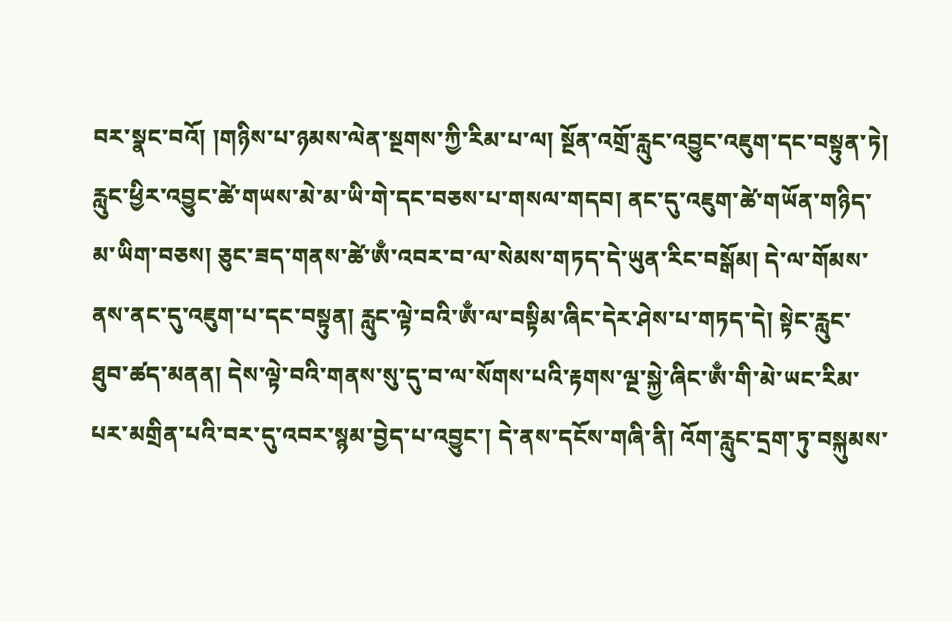བར་སྣང་བའོ། །གཉིས་པ་ཉམས་ལེན་སྔགས་ཀྱི་རིམ་པ་ལ། སྔོན་འགྲོ་རླུང་འབྱུང་འཇུག་དང་བསྟུན་ཏེ། རླུང་ཕྱིར་འབྱུང་ཚེ་གཡས་མེ་མ་ཡི་གེ་དང་བཅས་པ་གསལ་གདབ། ནང་དུ་འཇུག་ཚེ་གཡོན་གཉིད་མ་ཡིག་བཅས། ཅུང་ཟད་གནས་ཚེ་ཨྃ་འབར་བ་ལ་སེམས་གཏད་དེ་ཡུན་རིང་བསྒོམ། དེ་ལ་གོམས་ནས་ནང་དུ་འཇུག་པ་དང་བསྟུན། རླུང་ལྟེ་བའི་ཨྃ་ལ་བསྟིམ་ཞིང་དེར་ཤེས་པ་གཏད་དེ། སྟེང་རླུང་ཐུབ་ཚད་མནན། དེས་ལྟེ་བའི་གནས་སུ་དུ་བ་ལ་སོགས་པའི་རྟགས་ལྔ་སྐྱེ་ཞིང་ཨྃ་གི་མེ་ཡང་རིམ་པར་མགྲིན་པའི་བར་དུ་འབར་སྙམ་བྱེད་པ་འབྱུང་། དེ་ནས་དངོས་གཞི་ནི། འོག་རླུང་དྲག་ཏུ་བསྐུམས་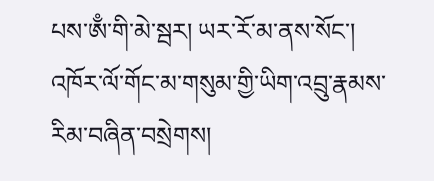པས་ཨྃ་གི་མེ་སྦར། ཡར་རོ་མ་ནས་སོང་། འཁོར་ལོ་གོང་མ་གསུམ་གྱི་ཡིག་འབྲུ་རྣམས་རིམ་བཞིན་བསྲེགས།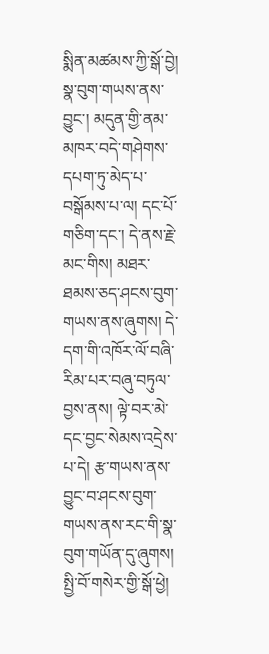སྨིན་མཚམས་ཀྱི་སྒོ་བྱེ། སྣ་བུག་གཡས་ནས་བྱུང་། མདུན་གྱི་ནམ་མཁར་བདེ་གཤེགས་དཔག་ཏུ་མེད་པ་བསྒོམས་པ་ལ། དང་པོ་གཅིག་དང་། དེ་ནས་རྗེ་མང་གིས། མཐར་ཐམས་ཅད་ཤངས་བུག་གཡས་ནས་ཞུགས། དེ་དག་གི་འཁོར་ལོ་བཞི་རིམ་པར་བཞུ་བཏུལ་བྱས་ནས། ལྟེ་བར་མེ་དང་བྱང་སེམས་འདྲེས་པ་དེ། རྩ་གཡས་ནས་བྱུང་བ་ཤངས་བུག་གཡས་ནས་རང་གི་སྣ་བུག་གཡོན་དུ་ཞུགས། སྤྱི་བོ་གསེར་གྱི་སྒོ་ཕྱེ།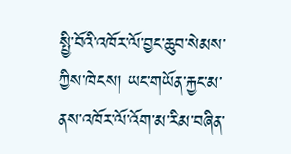སྤྱི་བོའི་འཁོར་ལོ་བྱང་ཆུབ་སེམས་ཀྱིས་ཁེངས། ཡང་གཡོན་རྐྱང་མ་ནས་འཁོར་ལོ་འོག་མ་རིམ་བཞིན་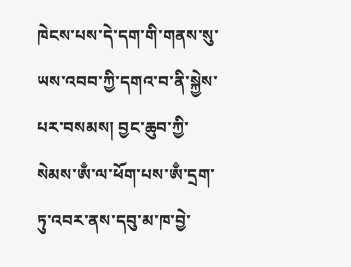ཁེངས་པས་དེ་དག་གི་གནས་སུ་ཡས་འབབ་ཀྱི་དགའ་བ་ནི་སྐྱེས་པར་བསམས། བྱང་ཆུབ་ཀྱི་སེམས་ཨྃ་ལ་ཕོག་པས་ཨྃ་དྲག་ཏུ་འབར་ནས་དབུ་མ་ཁ་བྱེ་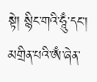སྟེ། སྙིང་གའི་ཧཱུྃ་དང་། མགྲིན་པའི་ཨྃ་ཞེན་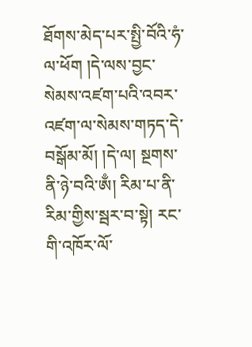ཐོགས་མེད་པར་སྤྱི་བོའི་ཧཾ་ལ་ཕོག །དེ་ལས་བྱང་སེམས་འཛག་པའི་འབར་འཛག་ལ་སེམས་གཏད་དེ་བསྒོམ་མོ། །དེ་ལ། སྔགས་ནི་ཉེ་བའི་ཨྃ། རིམ་པ་ནི་རིམ་གྱིས་སྦར་བ་སྟེ། རང་གི་འཁོར་ལོ་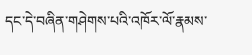དང་དེ་བཞིན་གཤེགས་པའི་འཁོར་ལོ་རྣམས་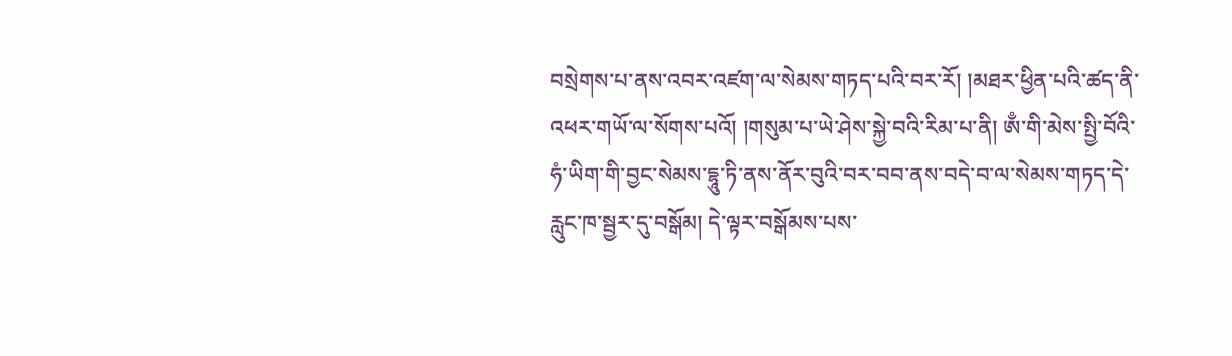བསྲེགས་པ་ནས་འབར་འཛག་ལ་སེམས་གཏད་པའི་བར་རོ། །མཐར་ཕྱིན་པའི་ཚད་ནི་འཕར་གཡོ་ལ་སོགས་པའོ། །གསུམ་པ་ཡེ་ཤེས་སྐྱེ་བའི་རིམ་པ་ནི། ཨྃ་གི་མེས་སྤྱི་བོའི་ཧཾ་ཡིག་གི་བྱང་སེམས་དྷཱུ་ཏི་ནས་ནོར་བུའི་བར་བབ་ནས་བདེ་བ་ལ་སེམས་གཏད་དེ་རླུང་ཁ་སྦྱར་དུ་བསྒོམ། དེ་ལྟར་བསྒོམས་པས་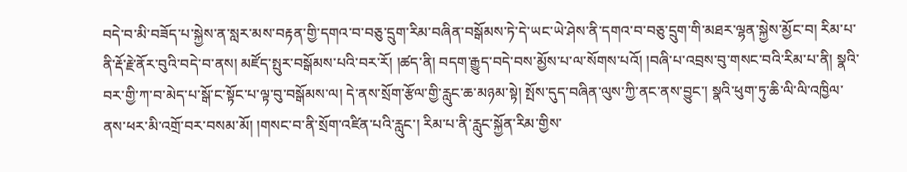བདེ་བ་མི་བཟོད་པ་སྐྱེས་ན་སླར་མས་བརྟན་གྱི་དགའ་བ་བཅུ་དྲུག་རིམ་བཞིན་བསྒོམས་ཏེ་དེ་ཡང་ཡེ་ཤེས་ནི་དགའ་བ་བཅུ་དྲུག་གི་མཐར་ལྷན་སྐྱེས་མྱོང་བ། རིམ་པ་ནི་རྡོ་རྗེ་ནོར་བུའི་བདེ་བ་ནས། མཛོད་སྤུར་བསྒོམས་པའི་བར་རོ། །ཚད་ནི། བདག་རྒྱུད་བདེ་བས་མྱོས་པ་ལ་སོགས་པའོ། །བཞི་པ་འབྲས་བུ་གསང་བའི་རིམ་པ་ནི། སྣའི་བར་གྱི་ཀ་བ་མེད་པ་སྒོ་ང་སྟོང་པ་ལྟ་བུ་བསྒོམས་ལ། དེ་ནས་སྲོག་རྩོལ་གྱི་རླུང་ཆ་མཉམ་སྟེ། སྤོས་དུད་བཞིན་ལུས་ཀྱི་ནང་ནས་བྱུང་། སྣའི་ཕུག་ཏུ་ཆི་ལི་ལི་འཁྱིལ་ནས་ཕར་མི་འགྲོ་བར་བསམ་མོ། །གསང་བ་ནི་སྲོག་འཛིན་པའི་རླུང་། རིམ་པ་ནི་རླུང་སྐྱོན་རིམ་གྱིས་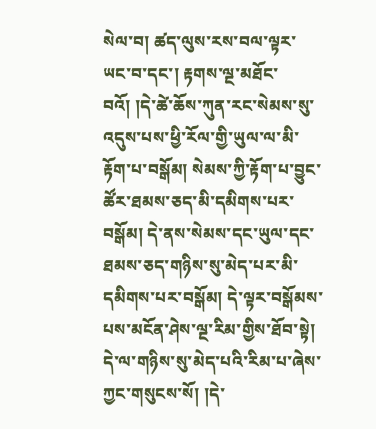སེལ་བ། ཚད་ལུས་རས་བལ་ལྟར་ཡང་བ་དང་། རྟགས་ལྔ་མཐོང་བའོ། །དེ་ཚེ་ཆོས་ཀུན་རང་སེམས་སུ་འདུས་པས་ཕྱི་རོལ་གྱི་ཡུལ་ལ་མི་རྟོག་པ་བསྒོམ། སེམས་ཀྱི་རྟོག་པ་བྱུང་ཚོར་ཐམས་ཅད་མི་དམིགས་པར་བསྒོམ། དེ་ནས་སེམས་དང་ཡུལ་དང་ཐམས་ཅད་གཉིས་སུ་མེད་པར་མི་དམིགས་པར་བསྒོམ། དེ་ལྟར་བསྒོམས་པས་མངོན་ཤེས་ལྔ་རིམ་གྱིས་ཐོབ་སྟེ། དེ་ལ་གཉིས་སུ་མེད་པའི་རིམ་པ་ཞེས་ཀྱང་གསུངས་སོ། །དེ་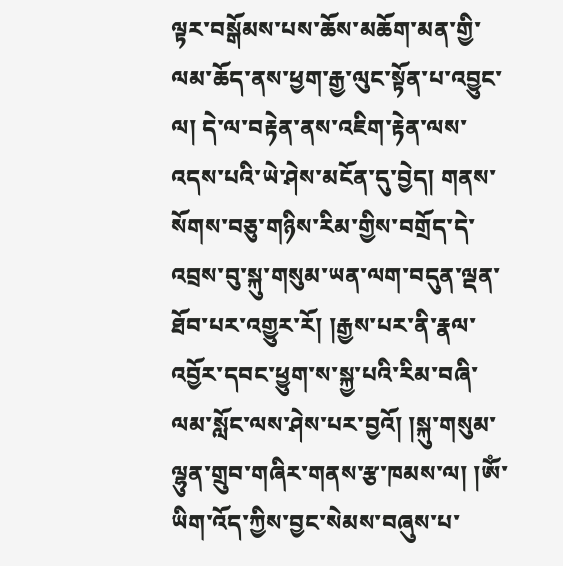ལྟར་བསྒོམས་པས་ཆོས་མཆོག་མན་གྱི་ལམ་ཆོད་ནས་ཕྱག་རྒྱ་ལུང་སྟོན་པ་འབྱུང་ལ། དེ་ལ་བརྟེན་ནས་འཇིག་རྟེན་ལས་འདས་པའི་ཡེ་ཤེས་མངོན་དུ་བྱེད། གནས་སོགས་བཅུ་གཉིས་རིམ་གྱིས་བགྲོད་དེ་འབྲས་བུ་སྐུ་གསུམ་ཡན་ལག་བདུན་ལྡན་ཐོབ་པར་འགྱུར་རོ། །རྒྱས་པར་ནི་རྣལ་འབྱོར་དབང་ཕྱུག་ས་སྐྱ་པའི་རིམ་བཞི་ལམ་སློང་ལས་ཤེས་པར་བྱའོ། །སྐུ་གསུམ་ལྷུན་གྲུབ་གཞིར་གནས་རྩ་ཁམས་ལ། །ཨོཾ་ཡིག་འོད་ཀྱིས་བྱང་སེམས་བཞུས་པ་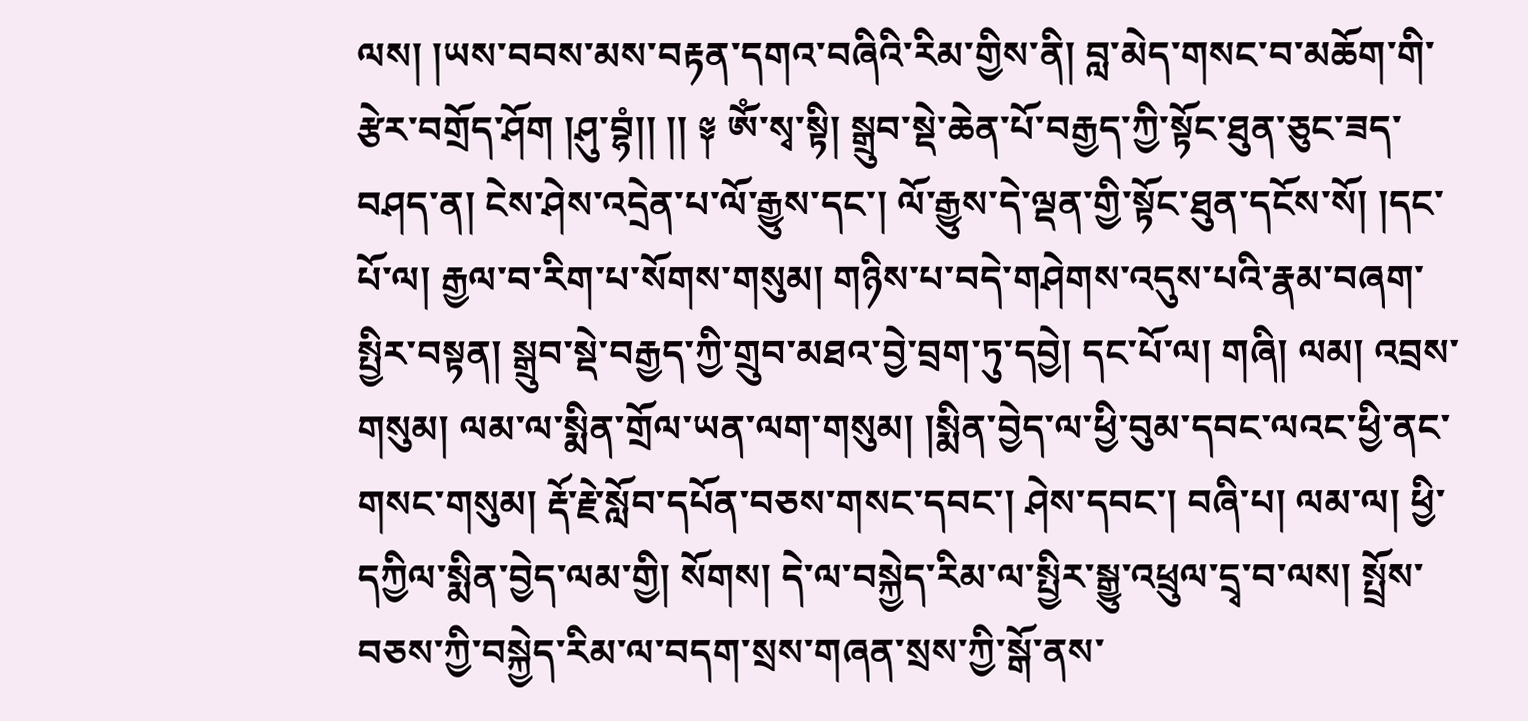ལས། །ཡས་བབས་མས་བརྟན་དགའ་བཞིའི་རིམ་གྱིས་ནི། བླ་མེད་གསང་བ་མཆོག་གི་རྩེར་བགྲོད་ཤོག །ཤུ་བྷཾ།། །། ༈ ཨོཾ་སྭ་སྟི། སྒྲུབ་སྡེ་ཆེན་པོ་བརྒྱད་ཀྱི་སྟོང་ཐུན་ཅུང་ཟད་བཤད་ན། ངེས་ཤེས་འདྲེན་པ་ལོ་རྒྱུས་དང་། ལོ་རྒྱུས་དེ་ལྡན་གྱི་སྟོང་ཐུན་དངོས་སོ། །དང་པོ་ལ། རྒྱལ་བ་རིག་པ་སོགས་གསུམ། གཉིས་པ་བདེ་གཤེགས་འདུས་པའི་རྣམ་བཞག་སྤྱིར་བསྟན། སྒྲུབ་སྡེ་བརྒྱད་ཀྱི་གྲུབ་མཐའ་བྱེ་བྲག་ཏུ་དབྱེ། དང་པོ་ལ། གཞི། ལམ། འབྲས་གསུམ། ལམ་ལ་སྨིན་གྲོལ་ཡན་ལག་གསུམ། །སྨིན་བྱེད་ལ་ཕྱི་བུམ་དབང་ལའང་ཕྱི་ནང་གསང་གསུམ། རྡོ་རྗེ་སློབ་དཔོན་བཅས་གསང་དབང་། ཤེས་དབང་། བཞི་པ། ལམ་ལ། ཕྱི་དཀྱིལ་སྨིན་བྱེད་ལམ་གྱི། སོགས། དེ་ལ་བསྐྱེད་རིམ་ལ་སྤྱིར་སྒྱུ་འཕྲུལ་དྲྭ་བ་ལས། སྤྲོས་བཅས་ཀྱི་བསྐྱེད་རིམ་ལ་བདག་སྲས་གཞན་སྲས་ཀྱི་སྒོ་ནས་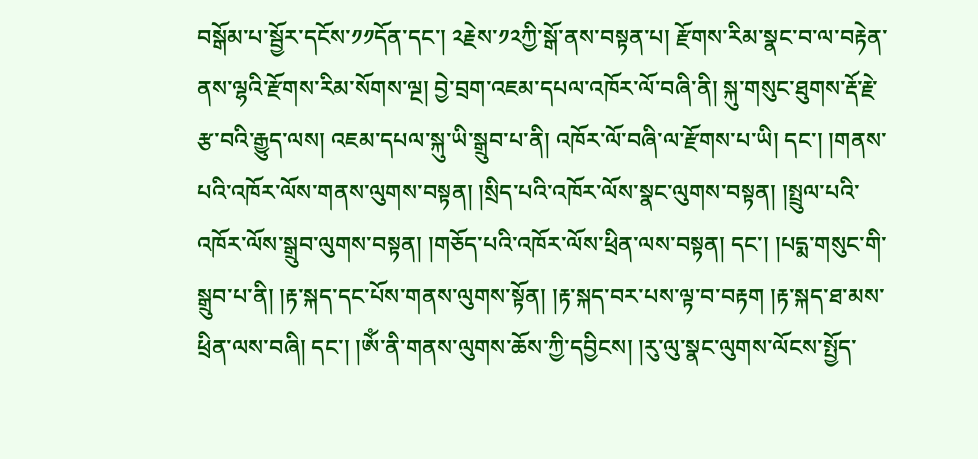བསྒོམ་པ་སྦྱོར་དངོས་༡༡དོན་དང་། ༢རྗེས་༡༢ཀྱི་སྒོ་ནས་བསྟན་པ། རྫོགས་རིམ་སྣང་བ་ལ་བརྟེན་ནས་ལྷའི་རྫོགས་རིམ་སོགས་ལྔ། བྱེ་བྲག་འཇམ་དཔལ་འཁོར་ལོ་བཞི་ནི། སྐུ་གསུང་ཐུགས་རྡོ་རྗེ་རྩ་བའི་རྒྱུད་ལས། འཇམ་དཔལ་སྐུ་ཡི་སྒྲུབ་པ་ནི། འཁོར་ལོ་བཞི་ལ་རྫོགས་པ་ཡི། དང་། །གནས་པའི་འཁོར་ལོས་གནས་ལུགས་བསྟན། །སྲིད་པའི་འཁོར་ལོས་སྣང་ལུགས་བསྟན། །སྤྲུལ་པའི་འཁོར་ལོས་སྒྲུབ་ལུགས་བསྟན། །གཅོད་པའི་འཁོར་ལོས་ཕྲིན་ལས་བསྟན། དང་། །པདྨ་གསུང་གི་སྒྲུབ་པ་ནི། །རྟ་སྐད་དང་པོས་གནས་ལུགས་སྟོན། །རྟ་སྐད་བར་པས་ལྟ་བ་བརྟག །རྟ་སྐད་ཐ་མས་ཕྲིན་ལས་བཞི། དང་། །ཨོཾ་ནི་གནས་ལུགས་ཆོས་ཀྱི་དབྱིངས། །རུ་ལུ་སྣང་ལུགས་ལོངས་སྤྱོད་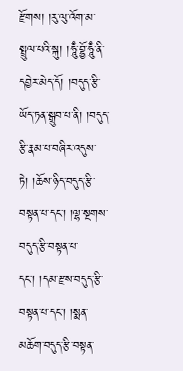རྫོགས། །རུ་ལུ་འོག་མ་སྤྲུལ་པའི་སྐུ། །ཧཱུྃ་བྷྱོ་ཧཱུྃ་ནི་དབྱེར་མེད་དོ། །བདུད་རྩི་ཡོད་ཏན་སྒྲུབ་པ་ནི། །བདུད་རྩི་རྣམ་པ་བཞིར་འདུས་ཏེ། །ཆོས་ཉིད་བདུད་རྩི་བསྟན་པ་དང་། །ལྷ་སྔགས་བདུད་རྩི་བསྟན་པ་དང་། །དམ་རྫས་བདུད་རྩི་བསྟན་པ་དང་། །སྨན་མཆོག་བདུད་རྩི་བསྟན་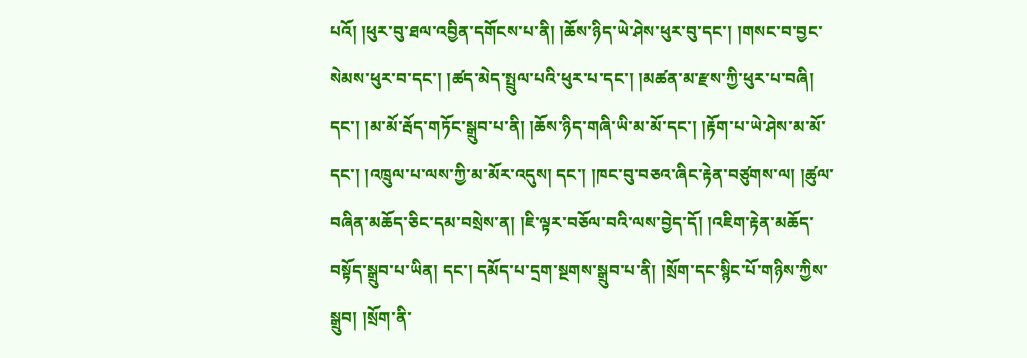པའོ། །ཕུར་བུ་ཐལ་འབྱིན་དགོངས་པ་ནི། །ཆོས་ཉིད་ཡེ་ཤེས་ཕུར་བུ་དང་། །གསང་བ་བྱང་སེམས་ཕུར་བ་དང་། །ཚད་མེད་སྤྲུལ་པའི་ཕུར་པ་དང་། །མཚན་མ་རྫས་ཀྱི་ཕུར་པ་བཞི། དང་། །མ་མོ་རྦོད་གཏོང་སྒྲུབ་པ་ནི། །ཆོས་ཉིད་གཞི་ཡི་མ་མོ་དང་། །རྟོག་པ་ཡེ་ཤེས་མ་མོ་དང་། །འཁྲུལ་པ་ལས་ཀྱི་མ་མོར་འདུས། དང་། །ཁང་བུ་བཅའ་ཞིང་རྟེན་བཙུགས་ལ། །ཚུལ་བཞིན་མཆོད་ཅིང་དམ་བསྲེས་ན། །ཇི་ལྟར་བཅོལ་བའི་ལས་བྱེད་དོ། །འཇིག་རྟེན་མཆོད་བསྟོད་སྒྲུབ་པ་ཡིན། དང་། དམོད་པ་དྲག་སྔགས་སྒྲུབ་པ་ནི། །སྲོག་དང་སྙིང་པོ་གཉིས་ཀྱིས་སྒྲུབ། །སྲོག་ནི་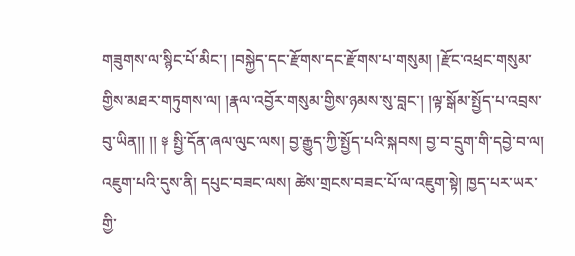གཟུགས་ལ་སྙིང་པོ་མིང་། །བསྐྱེད་དང་རྫོགས་དང་རྫོགས་པ་གསུམ། །རྫོང་འཕྲང་གསུམ་གྱིས་མཐར་གཏུགས་ལ། །རྣལ་འབྱོར་གསུམ་གྱིས་ཉམས་སུ་བླང་། །ལྟ་སྒོམ་སྤྱོད་པ་འབྲས་བུ་ཡིན།། །། ༈ སྤྱི་དོན་ཞལ་ལུང་ལས། བྱ་རྒྱུད་ཀྱི་སྤྱོད་པའི་སྐབས། བྱ་བ་དྲུག་གི་དབྱེ་བ་ལ། འཇུག་པའི་དུས་ནི། དཔུང་བཟང་ལས། ཚེས་གྲངས་བཟང་པོ་ལ་འཇུག་སྟེ། ཁྱད་པར་ཡར་གྱི་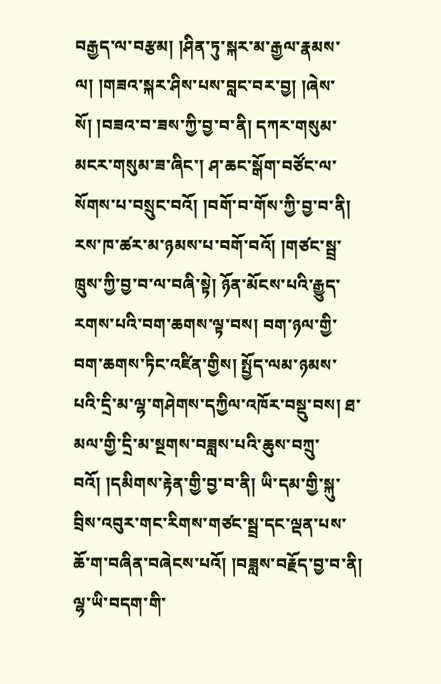བརྒྱད་ལ་བརྩམ། །ཤིན་ཏུ་སྐར་མ་རྒྱལ་རྣམས་ལ། །གཟའ་སྐར་ཤིས་པས་བླང་བར་བྱ། །ཞེས་སོ། །བཟའ་བ་ཟས་ཀྱི་བྱ་བ་ནི། དཀར་གསུམ་མངར་གསུམ་ཟ་ཞིང་། ཤ་ཆང་སྒོག་བཙོང་ལ་སོགས་པ་བསྲུང་བའོ། །བགོ་བ་གོས་ཀྱི་བྱ་བ་ནི། རས་ཁ་ཚར་མ་ཉམས་པ་བགོ་བའོ། །གཙང་སྦྲ་ཁྲུས་ཀྱི་བྱ་བ་ལ་བཞི་སྟེ། ཉོན་མོངས་པའི་རྒྱུད་རགས་པའི་བག་ཆགས་ལྟ་བས། བག་ཉལ་གྱི་བག་ཆགས་ཏིང་འཛིན་གྱིས། སྤྱོད་ལམ་ཉམས་པའི་དྲི་མ་ལྷ་གཤེགས་དཀྱིལ་འཁོར་བསྡུ་བས། ཐ་མལ་གྱི་དྲི་མ་སྔགས་བཟླས་པའི་ཆུས་བཀྲུ་བའོ། །དམིགས་རྟེན་གྱི་བྱ་བ་ནི། ཡི་དམ་གྱི་སྐུ་བྲིས་འབུར་གང་རིགས་གཙང་སྦྲ་དང་ལྡན་པས་ཆོ་ག་བཞིན་བཞེངས་པའོ། །བཟླས་བརྗོད་བྱ་བ་ནི། ལྷ་ཡི་བདག་གི་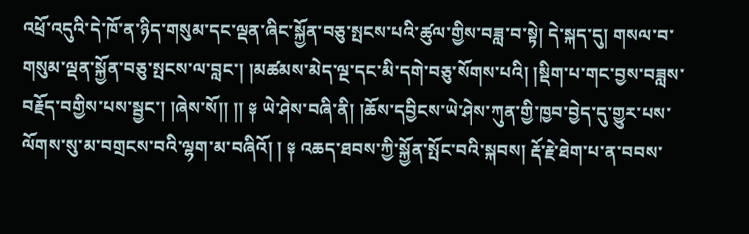འཕྲོ་འདུའི་དེ་ཁོ་ན་ཉིད་གསུམ་དང་ལྡན་ཞིང་སྐྱོན་བཅུ་སྤངས་པའི་ཚུལ་གྱིས་བཟླ་བ་སྟེ། དེ་སྐད་དུ། གསལ་བ་གསུམ་ལྡན་སྐྱོན་བཅུ་སྤངས་ལ་བླང་། །མཚམས་མེད་ལྔ་དང་མི་དགེ་བཅུ་སོགས་པའི། །སྡིག་པ་གང་བྱས་བཟླས་བརྗོད་བགྱིས་པས་སྦྱང་། །ཞེས་སོ།། །། ༈ ཡེ་ཤེས་བཞི་ནི། །ཆོས་དབྱིངས་ཡེ་ཤེས་ཀུན་གྱི་ཁྱབ་བྱེད་དུ་གྱུར་པས་ལོགས་སུ་མ་བགྲངས་བའི་ལྷག་མ་བཞིའོ། ། ༈ འཆད་ཐབས་ཀྱི་སྐྱོན་སྤོང་བའི་སྐབས། རྡོ་རྗེ་ཐེག་པ་ན་བབས་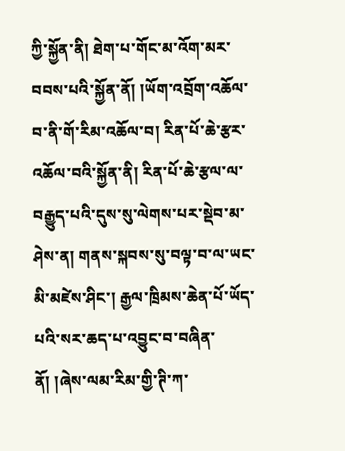ཀྱི་སྐྱོན་ནི། ཐེག་པ་གོང་མ་འོག་མར་བབས་པའི་སྐྱོན་ནོ། །ཡོག་འབྲོག་འཆོལ་བ་ནི་གོ་རིམ་འཆོལ་བ། རིན་པོ་ཆེ་རྩར་འཆོལ་བའི་སྐྱོན་ནི། རིན་པོ་ཆེ་རྩལ་ལ་བརྒྱུད་པའི་དུས་སུ་ལེགས་པར་སྡེབ་མ་ཤེས་ན། གནས་སྐབས་སུ་བལྟ་བ་ལ་ཡང་མི་མཛེས་ཤིང་། རྒྱལ་ཁྲིམས་ཆེན་པོ་ཡོད་པའི་སར་ཆད་པ་འབྱུང་བ་བཞིན་ནོ། །ཞེས་ལམ་རིམ་གྱི་ཊི་ཀ་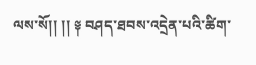ལས་སོ།། །། ༈ བཤད་ཐབས་འདྲེན་པའི་ཚིག་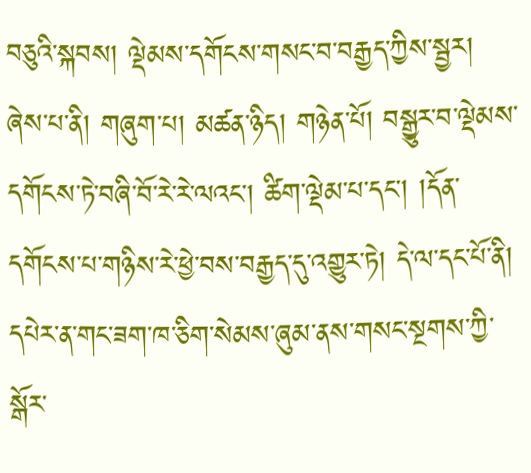བཅུའི་སྐབས། ལྡེམས་དགོངས་གསང་བ་བརྒྱད་ཀྱིས་སྦྱར། ཞེས་པ་ནི། གཞུག་པ། མཚན་ཉིད། གཉེན་པོ། བསྒྱུར་བ་ལྡེམས་དགོངས་ཏེ་བཞི་བོ་རེ་རེ་ལའང་། ཚིག་ལྡེམ་པ་དང་། །དོན་དགོངས་པ་གཉིས་རེ་ཕྱེ་བས་བརྒྱད་དུ་འགྱུར་ཏེ། དེ་ལ་དང་པོ་ནི། དཔེར་ན་གང་ཟག་ཁ་ཅིག་སེམས་ཞུམ་ནས་གསང་སྔགས་ཀྱི་སྒོར་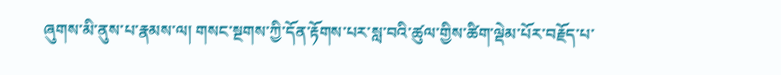ཞུགས་མི་ནུས་པ་རྣམས་ལ། གསང་སྔགས་ཀྱི་དོན་རྟོགས་པར་སླ་བའི་ཚུལ་གྱིས་ཚིག་ལྡེམ་པོར་བརྗོད་པ་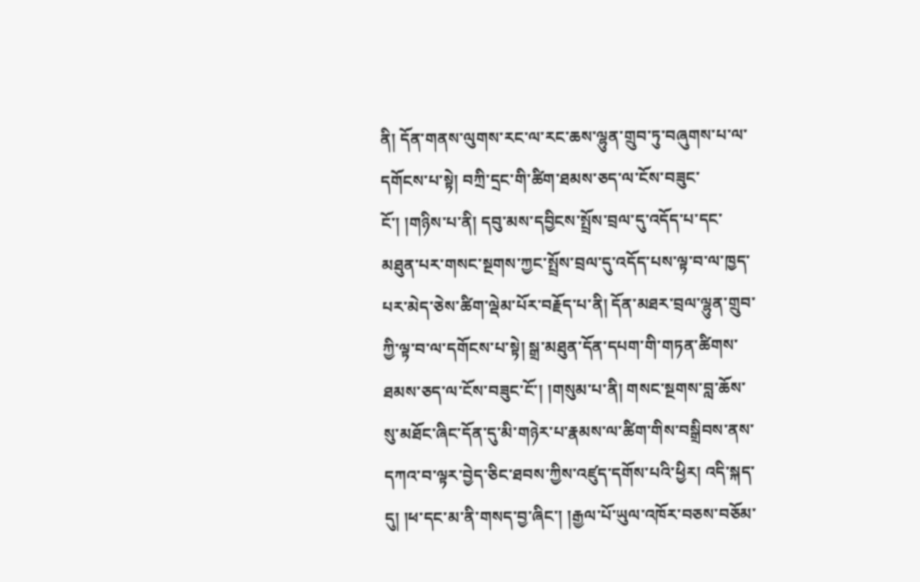ནི། དོན་གནས་ལུགས་རང་ལ་རང་ཆས་ལྷུན་གྲུབ་ཏུ་བཞུགས་པ་ལ་དགོངས་པ་སྟེ། བཀྲི་དྲང་གི་ཚིག་ཐམས་ཅད་ལ་ངོས་བཟུང་ངོ་། །གཉིས་པ་ནི། དབུ་མས་དབྱིངས་སྤྲོས་བྲལ་དུ་འདོད་པ་དང་མཐུན་པར་གསང་སྔགས་ཀྱང་སྤྲོས་བྲལ་དུ་འདོད་པས་ལྟ་བ་ལ་ཁྱད་པར་མེད་ཅེས་ཚིག་ལྡེམ་པོར་བརྗོད་པ་ནི། དོན་མཐར་བྲལ་ལྷུན་གྲུབ་ཀྱི་ལྟ་བ་ལ་དགོངས་པ་སྟེ། སྒྲ་མཐུན་དོན་དཔག་གི་གཏན་ཚིགས་ཐམས་ཅད་ལ་ངོས་བཟུང་ངོ་། །གསུམ་པ་ནི། གསང་སྔགས་བླ་ཆོས་སུ་མཐོང་ཞིང་དོན་དུ་མི་གཉེར་པ་རྣམས་ལ་ཚིག་གིས་བསྒྲིབས་ནས་དཀའ་བ་ལྟར་བྱེད་ཅིང་ཐབས་ཀྱིས་འཛུད་དགོས་པའི་ཕྱིར། འདི་སྐད་དུ། །ཕ་དང་མ་ནི་གསད་བྱ་ཞིང་། །རྒྱལ་པོ་ཡུལ་འཁོར་བཅས་བཅོམ་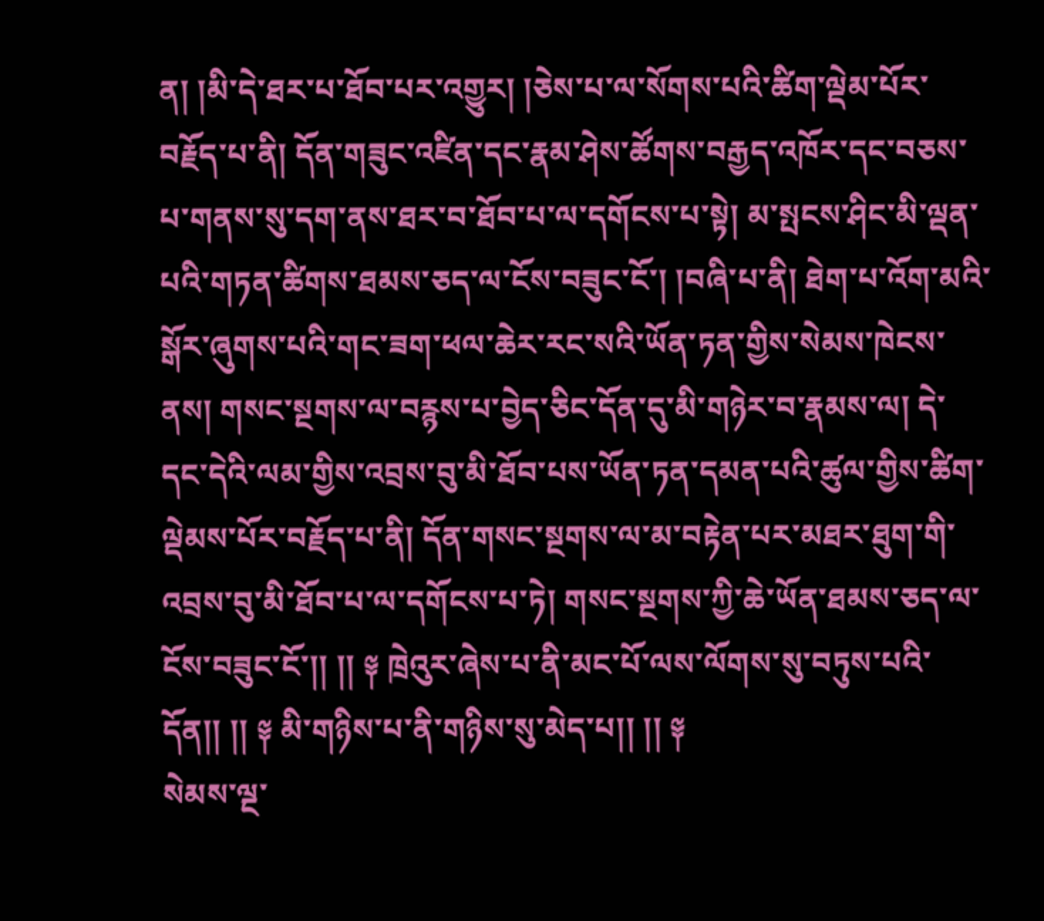ན། །མི་དེ་ཐར་པ་ཐོབ་པར་འགྱུར། །ཅེས་པ་ལ་སོགས་པའི་ཚིག་ལྡེམ་པོར་བརྗོད་པ་ནི། དོན་གཟུང་འཛིན་དང་རྣམ་ཤེས་ཚོགས་བརྒྱད་འཁོར་དང་བཅས་པ་གནས་སུ་དག་ནས་ཐར་བ་ཐོབ་པ་ལ་དགོངས་པ་སྟེ། མ་སྤངས་ཤིང་མི་ལྡན་པའི་གཏན་ཚིགས་ཐམས་ཅད་ལ་ངོས་བཟུང་ངོ་། །བཞི་པ་ནི། ཐེག་པ་འོག་མའི་སྒོར་ཞུགས་པའི་གང་ཟག་ཕལ་ཆེར་རང་སའི་ཡོན་ཏན་གྱིས་སེམས་ཁེངས་ནས། གསང་སྔགས་ལ་བརྙས་པ་བྱེད་ཅིང་དོན་དུ་མི་གཉེར་བ་རྣམས་ལ། དེ་དང་དེའི་ལམ་གྱིས་འབྲས་བུ་མི་ཐོབ་པས་ཡོན་ཏན་དམན་པའི་ཚུལ་གྱིས་ཚིག་ལྡེམས་པོར་བརྗོད་པ་ནི། དོན་གསང་སྔགས་ལ་མ་བརྟེན་པར་མཐར་ཐུག་གི་འབྲས་བུ་མི་ཐོབ་པ་ལ་དགོངས་པ་ཏེ། གསང་སྔགས་ཀྱི་ཆེ་ཡོན་ཐམས་ཅད་ལ་ངོས་བཟུང་ངོ་།། །། ༈ ཁྲེའུར་ཞེས་པ་ནི་མང་པོ་ལས་ལོགས་སུ་བཏུས་པའི་དོན།། །། ༈ མི་གཉིས་པ་ནི་གཉིས་སུ་མེད་པ།། །། ༈
སེམས་ལྔ་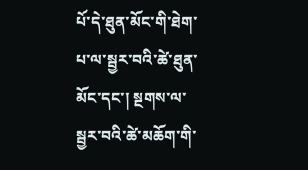པོ་དེ་ཐུན་མོང་གི་ཐེག་པ་ལ་སྦྱར་བའི་ཚེ་ཐུན་མོང་དང་། སྔགས་ལ་སྦྱར་བའི་ཚེ་མཆོག་གི་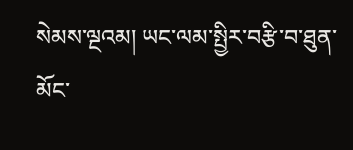སེམས་ལྔའམ། ཡང་ལམ་སྤྱིར་བརྩི་བ་ཐུན་མོང་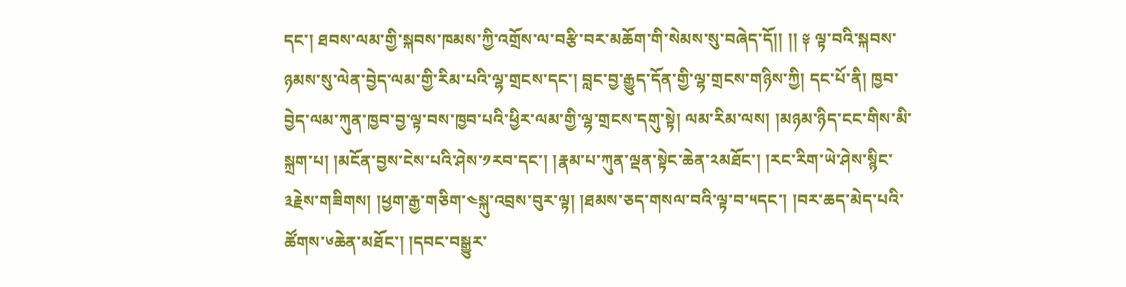དང་། ཐབས་ལམ་གྱི་སྐབས་ཁམས་ཀྱི་འགྲོས་ལ་བརྩི་བར་མཆོག་གི་སེམས་སུ་བཞེད་དོ།། །། ༈ ལྟ་བའི་སྐབས་ཉམས་སུ་ལེན་བྱེད་ལམ་གྱི་རིམ་པའི་ལྷ་གྲངས་དང་། བླང་བྱ་རྒྱུད་དོན་གྱི་ལྷ་གྲངས་གཉིས་ཀྱི། དང་པོ་ནི། ཁྱབ་བྱེད་ལམ་ཀུན་ཁྱབ་བྱ་ལྟ་བས་ཁྱབ་པའི་ཕྱིར་ལམ་གྱི་ལྷ་གྲངས་དགུ་སྟེ། ལམ་རིམ་ལས། །མཉམ་ཉིད་ངང་གིས་མི་སྐྲག་པ། །མངོན་བྱས་ངེས་པའི་ཤེས་༡རབ་དང་། །རྣམ་པ་ཀུན་ལྡན་སྟེང་ཆེན་༢མཐོང་། །རང་རིག་ཡེ་ཤེས་སྙིང་༣རྗེས་གཟིགས། །ཕྱག་རྒྱ་གཅིག་༤སྐུ་འབྲས་བུར་ལྟ། །ཐམས་ཅད་གསལ་བའི་ལྟ་བ་༥དང་། །བར་ཆད་མེད་པའི་ཚོགས་༦ཆེན་མཐོང་། །དབང་བསྒྱུར་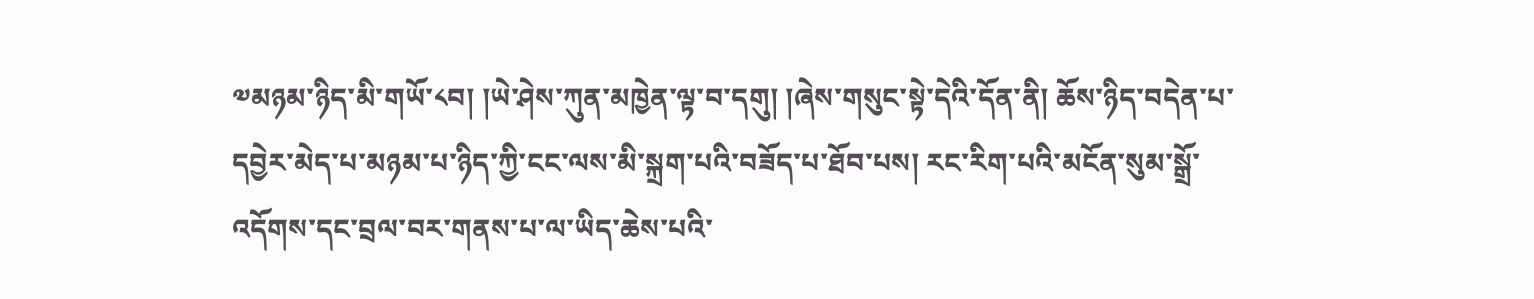༧མཉམ་ཉིད་མི་གཡོ་༨བ། །ཡེ་ཤེས་ཀུན་མཁྱེན་ལྟ་བ་དགུ། །ཞེས་གསུང་སྟེ་དེའི་དོན་ནི། ཆོས་ཉིད་བདེན་པ་དབྱེར་མེད་པ་མཉམ་པ་ཉིད་ཀྱི་ངང་ལས་མི་སྐྲག་པའི་བཟོད་པ་ཐོབ་པས། རང་རིག་པའི་མངོན་སུམ་སྒྲོ་འདོགས་དང་བྲལ་བར་གནས་པ་ལ་ཡིད་ཆེས་པའི་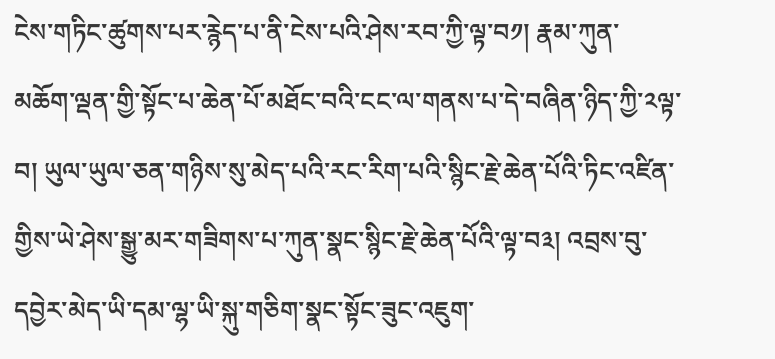ངེས་གཏིང་ཚུགས་པར་རྙེད་པ་ནི་ངེས་པའི་ཤེས་རབ་ཀྱི་ལྟ་བ༡། རྣམ་ཀུན་མཆོག་ལྡན་གྱི་སྟོང་པ་ཆེན་པོ་མཐོང་བའི་ངང་ལ་གནས་པ་དེ་བཞིན་ཉིད་ཀྱི་༢ལྟ་བ། ཡུལ་ཡུལ་ཅན་གཉིས་སུ་མེད་པའི་རང་རིག་པའི་སྙིང་རྗེ་ཆེན་པོའི་ཏིང་འཛིན་གྱིས་ཡེ་ཤེས་སྒྱུ་མར་གཟིགས་པ་ཀུན་སྣང་སྙིང་རྗེ་ཆེན་པོའི་ལྟ་བ༣། འབྲས་བུ་དབྱེར་མེད་ཡི་དམ་ལྷ་ཡི་སྐུ་གཅིག་སྣང་སྟོང་ཟུང་འཇུག་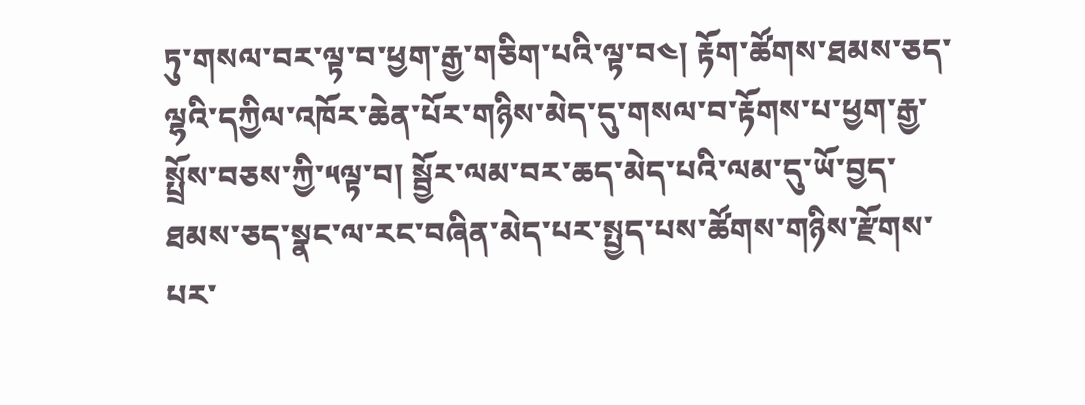ཏུ་གསལ་བར་ལྟ་བ་ཕྱག་རྒྱ་གཅིག་པའི་ལྟ་བ༤། རྟོག་ཚོགས་ཐམས་ཅད་ལྷའི་དཀྱིལ་འཁོར་ཆེན་པོར་གཉིས་མེད་དུ་གསལ་བ་རྟོགས་པ་ཕྱག་རྒྱ་སྤྲོས་བཅས་ཀྱི་༥ལྟ་བ། སྦྱོར་ལམ་བར་ཆད་མེད་པའི་ལམ་དུ་ཡོ་བྱད་ཐམས་ཅད་སྣང་ལ་རང་བཞིན་མེད་པར་སྤྱད་པས་ཚོགས་གཉིས་རྫོགས་པར་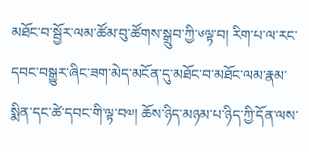མཐོང་བ་སྦྱོར་ལམ་ཚོམ་བུ་ཚོགས་སྒྲུབ་ཀྱི་༦ལྟ་བ། རིག་པ་ལ་རང་དབང་བསྒྱུར་ཞིང་ཟག་མེད་མངོན་དུ་མཐོང་བ་མཐོང་ལམ་རྣམ་སྨིན་དང་ཚེ་དབང་གི་ལྟ་བ༧། ཆོས་ཉིད་མཉམ་པ་ཉིད་ཀྱི་དོན་ལས་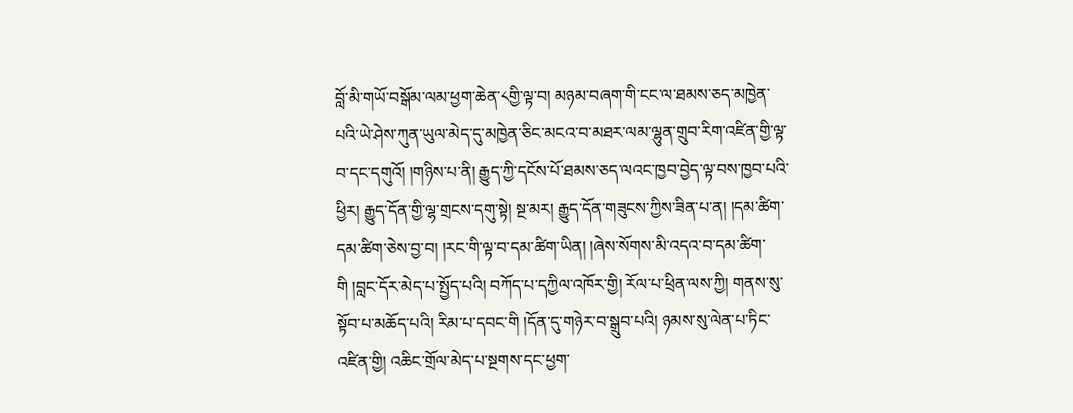བློ་མི་གཡོ་བསྒོམ་ལམ་ཕྱག་ཆེན་༨གྱི་ལྟ་བ། མཉམ་བཞག་གི་ངང་ལ་ཐམས་ཅད་མཁྱེན་པའི་ཡེ་ཤེས་ཀུན་ཡུལ་མེད་དུ་མཁྱེན་ཅིང་མངའ་བ་མཐར་ལམ་ལྷུན་གྲུབ་རིག་འཛིན་གྱི་ལྟ་བ་དང་དགུའོ། །གཉིས་པ་ནི། རྒྱུད་ཀྱི་དངོས་པོ་ཐམས་ཅད་ལའང་ཁྱབ་བྱེད་ལྟ་བས་ཁྱབ་པའི་ཕྱིར། རྒྱུད་དོན་གྱི་ལྷ་གྲངས་དགུ་སྟེ། སྔ་མར། རྒྱུད་དོན་གཟུངས་ཀྱིས་ཟིན་པ་ན། །དམ་ཚིག་དམ་ཚིག་ཅེས་བྱ་བ། །རང་གི་ལྟ་བ་དམ་ཚིག་ཡིན། །ཞེས་སོགས་མི་འདའ་བ་དམ་ཚིག་གི །བླང་དོར་མེད་པ་སྤྱོད་པའི། བཀོད་པ་དཀྱིལ་འཁོར་གྱི། རོལ་པ་ཕྲིན་ལས་ཀྱི། གནས་སུ་སྟོབ་པ་མཆོད་པའི། རིམ་པ་དབང་གི །དོན་དུ་གཉེར་བ་སྒྲུབ་པའི། ཉམས་སུ་ལེན་པ་ཏིང་འཛིན་གྱི། འཆིང་གྲོལ་མེད་པ་སྔགས་དང་ཕྱག་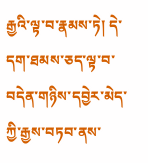རྒྱའི་ལྟ་བ་རྣམས་ཏེ། དེ་དག་ཐམས་ཅད་ལྟ་བ་བདེན་གཉིས་དབྱེར་མེད་ཀྱི་རྒྱས་བཏབ་ནས་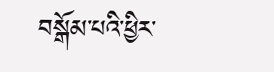བསྒོམ་པའི་ཕྱིར་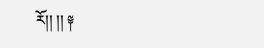རོ།། །། ༈